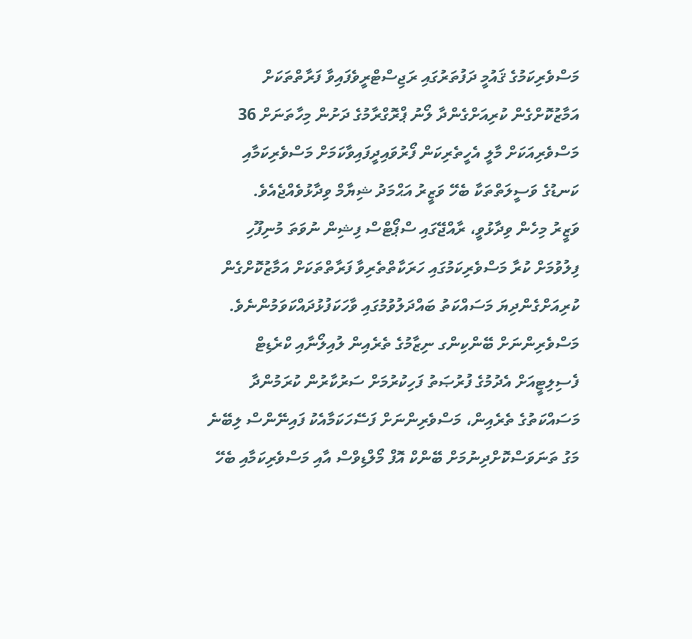މަސްވެރިކަމުގެ ޤައުމީ ދަފުތަރުގައި ރަޖިސްޓްރީވެފައިވާ ފަރާތްތަކަށް އަމާޒުކޮށްގެން ކުރިއަށްގެންދާ ލޯނު ޕްރޮގްރާމުގެ ދަށުން މިހާތަނަށް 36 މަސްވެރިއަކަށް މާލީ އެހީތެރިކަން ފޯރުވައިދީފައިވާކަމަށް މަސްވެރިކަމާއި ކަނޑުގެ ވަސީލަތްތަކާ ބެހޭ ވަޒީރު އަޙްމަދު ޝިޔާމް ވިދާޅުވެއްޖެއެވެ.
ވަޒީރު މިހެން ވިދާޅުވީ، ރާއްޖޭގައި ސްޕޯޓްސް ފިޝިން ނުވަތަ މުނިފޫހި ފިލުވުމަށް ކުރާ މަސްވެރިކަމުގައި ހަރަކާތްތެރިވާ ފަރާތްތަކަށް އަމާޒުކޮށްގެން ކުރިއަށްގެންދިޔަ މަސައްކަތު ބައްދަލުވުމުގައި ވާހަކަފުޅުދައްކަވަމުންނެވެ.
މަސްވެރިންނަށް ބޭންކިންގ ނިޒާމުގެ ތެރެއިން ލުއިލޯނާއި ކްރެޑިޓް ފެސިލިޓީއަށް އެދުމުގެ ފުރުޞަތު ފަހިކުރުމަށް ސަރުކާރުން ކުރަމުންދާ މަސައްކަތުގެ ތެރެއިން، މަސްވެރިންނަށް ފަސޭހަކަމާއެކު ފައިނޭންސް ލިބޭނެ މަގު ތަނަވަސްކޮށްދިނުމަށް ބޭންކް އޮފް މޯލްޑިވްސް އާއި މަސްވެރިކަމާއި ބެހޭ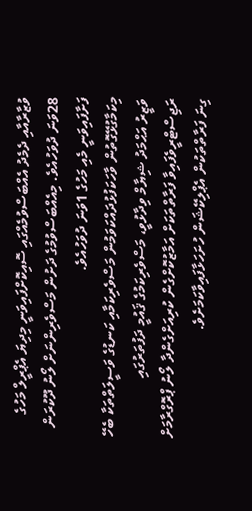ވުޒާރާއާއި ދެމެދު އެއްބަސްވުމެއްގައި ސޮއިކޮށްފައިވަނީ މިދިޔަ އެޕްރީލް މަހުގެ 28ވަނަ ދުވަހުއެވެ. މިއެއްބަސްވުމުގެ ދަށުން މަސްވެރިންނަށް ލޯނު ދޫކުރަން ފަށާފައިވަނީ މެއި މަހުގެ 1ވަނަ ދުވަހުއެވެ.
މިކަމާގުޅޭގޮތުން ވާހަކަފުޅުދައްކަވަމުން މަސްވެރިކަމާއި ކަނޑުގެ ވަސީލަތްތަކާ ބެހޭ ވަޒީރު އަޙްމަދު ޝިޔާމް ވިދާޅުވީ، މަސްވެރިކަމުގެ ޤައުމީ ދަފުތަރުގައި ރަޖިސްޓްރީވެފައިވާ ފަރާތްތަކަށް އަމާޒުކޮށްގެން ކުރިއަށްގެންދާ ލޯނު ޕްރޮގްރާމަށް ގިނަ ފަރާތްތަކުން އެޕްލިކޭޝަން ހުށަހަޅާފައިވާކަމަށެވެ.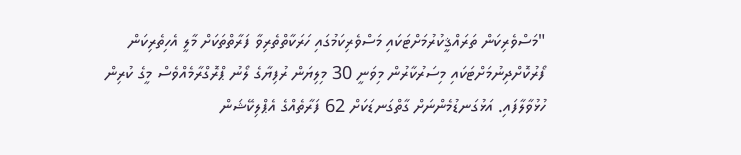"މަސްވެރިކަން ތަރައްޤީކުރުމަށްޓަކައި މަސްވެރިކަމުގައި ހަރަކާތްތެރިވާ ފަރާތްތަކަށް މާލީ އެހިތެރިކަން ފޯރުކޮށްދިނުމަށްޓަކައި މިސަރުކާރުން މިވަނީ 30 މިލިޔަން ރުފިޔާގެ ލޯނު ޕްރޮގްރާމެއްވެސް މީގެ ކުރިން ހުޅުވާލާފައި. އަޅުގަނޑުމެންނަށް ގާތްގަނޑަކަށް 62 ފަރާތެއްގެ އެޕްލިކޭޝަން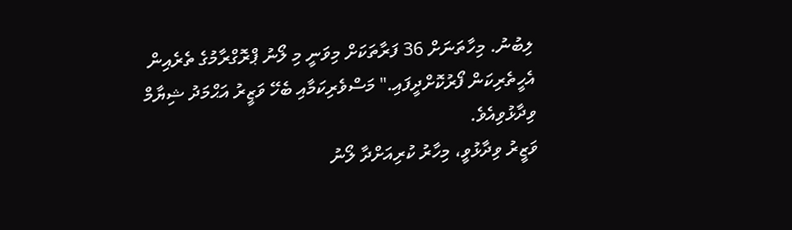ލިބުނު. މިހާތަނަށް 36 ފަރާތަކަށް މިވަނީ މި ލޯނު ޕްރޮގްރާމުގެ ތެރެއިން އެހީތެރިކަން ފޯރުކޮށްދީފައި." މަސްވެރިކަމާއި ބެހޭ ވަޒީރު އަޙްމަދު ޝިޔާމް ވިދާޅުވިއެވެ.
ވަޒީރު ވިދާޅުވީ، މިހާރު ކުރިއަށްދާ ލޯނު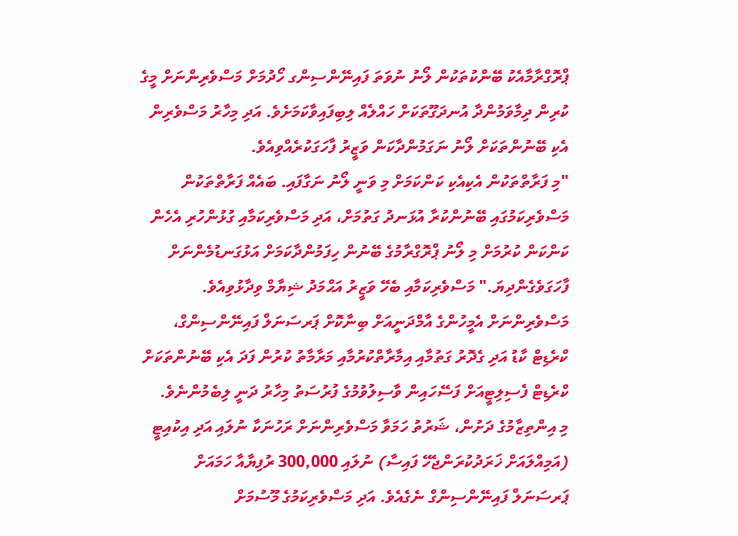ޕްރޮގްރާމާއެކު ބޭންކުތަކުން ލޯނު ނުވަތަ ފައިނޭންސިންގ ހޯދުމަށް މަސްވެރިންނަށް މީގެ ކުރިން ދިމާވަމުންދާ އުނދަގޫތަކަށް ހައްލެއް ލިބިފައިވާކަމަށެވެ. އަދި މިހާރު މަސްވެރިން އެކި ބޭނުންތަކަށް ލޯނު ނަގަމުންދާކަން ވަޒީރު ފާހަގަކުރެއްވިއެވެ.
"މި ފަރާތްތަކުން އެކިއެކި ކަންކަމަށް މި ވަނީ ލޯނު ނަގާފައި. ބައެއް ފަރާތްތަކުން މަސްވެރިކަމުގައި ބޭނުންކުރާ އުޅަނދު ގަތުމަށް، އަދި މަސްވެރިކަމާއި ގުޅުންހުރި އެހެން ކަންކަން ކުރުމަށް މި ލޯނު ޕްރޮގްރާމުގެ ބޭނުން ހިފަމުންދާކަމަށް އަޅުގަނޑުމެންނަށް ފާހަގަވެގެންދިޔަ." މަސްވެރިކަމާއި ބެހޭ ވަޒީރު އަޙްމަދު ޝިޔާމް ވިދާޅުވިއެވެ.
މަސްވެރިންނަށް އެމީހުންގެ އާމްދަނީއަށް ބިނާކޮށް ޕަރސަނަލް ފައިނޭންސިންގް، ކްރެޑިޓް ކާޑު އަދި ގެދޮރު ގަތުމާއި އިމާރާތްކުރުމާއި މަރާމާތު ކުރުން ފަދަ އެކި ބޭނުންތަކަށް ކްރެޑިޓް ފެސިލިޓީއަށް ފަސޭހައިން ވާސިލުވުމުގެ ފުރުސަތު މިހާރު ދަނީ ލިބެމުންނެވެ.
މި އިންތިޒާމުގެ ދަށުން، ޝަރުތު ހަމަވާ މަސްވެރިންނަށް ރަހުނަކާ ނުލައި އަދި އިކުއިޓީ (އަމިއްލައަށް ޚަރަދުކުރަންޖެހޭ ފައިސާ) ނުލައި 300,000 ރުފިޔާއާ ހަމައަށް ޕަރސަނަލް ފައިނޭންސިންގް ނެގެއެވެ. އަދި މަސްވެރިކަމުގެ މޫސުމަށް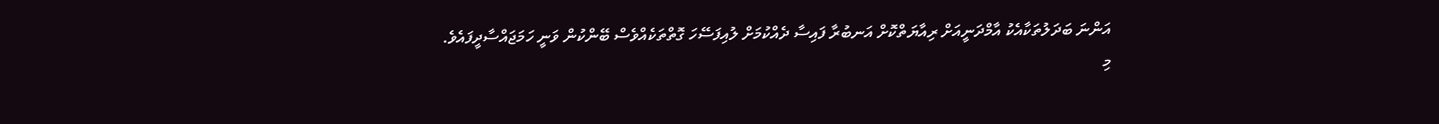އަންނަ ބަދަލުތަކާއެކު އާމްދަނީއަށް ރިއާޔަތްކޮށް އަނބުރާ ފައިސާ ދެއްކުމަށް ލުއިފަސޭހަ ގޮތްތަކެއްވެސް ބޭންކުން ވަނީ ހަމަޖައްސާދީފައެވެ.
މި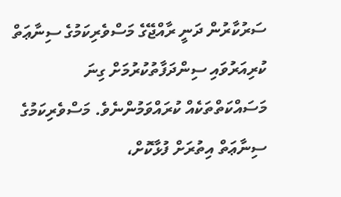ސަރުކާރުން ދަނީ ރާއްޖޭގެ މަސްވެރިކަމުގެ ސިނާޢަތް ކުރިއަރުވައި ސިންދަފާތުކުރުމަށް ގިނަ މަސައްކަތްތަކެއް ކުރައްވަމުންނެވެ. މަސްވެރިކަމުގެ ސިނާޢަތް އިތުރަށް ފުޅާކޮށް،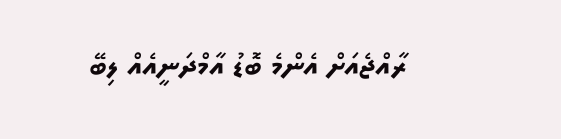ރާއްޖެއަށް އެންމެ ބޮޑު އާމްދަނީއެއް ލިބޭ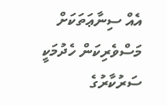އެއް ސިނާޢަތަކަށް މަސްވެރިކަން ހެދުމަކީ ސަރުކާރުގެ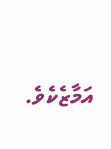އަމާޒެކެވެ.